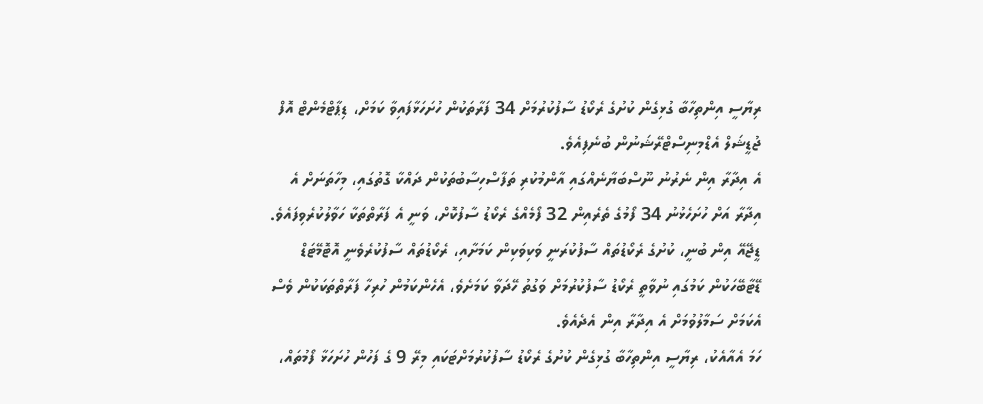ރިޔާސީ އިންތިހާބާ ގުޅިގެން ކުށުގެ ރެކޯޑު ސާފުކުރުމަށް 34 ފަރާތަކުން ހުށަހަޅާފައިވާ ކަމަށް، ޑިޕާޓްމެންޓް އޮފް ޖުޑީޝަލް އެޑްމިނިސްޓްރޭޝަނުން ބުނެފިއެވެ.
އެ އިދާރާ އިން ނެރުނު ނޫސްބަޔާނެއްގައި އާންމުކުރި ތަފާސްހިސާބުތަކުން ދައްކާ ގޮތުގައި، މިހާތަނަށް އެ އިދާރާ އަށް ހުށަހެޅުނު 34 ފޯމުގެ ތެރެއިން 32 ފޯމެއްގެ ރެކޯޑު ސާފުކޮށް، ވަނީ އެ ފަރާތްތަކާ ހަވާލުކުރެވިފައެވެ.
ޑީޖޭއޭ އިން ބުނީ، ކުށުގެ ރެކޯޑުތައް ސާފުކުރަނީ ވަކިވަކިން ކަމަށާއި، ރެކޯޑުތައް ސާފުކުރެވެނީ އޮޓޮމޭޓަޑް ޑޭޓާބޭހަކުން ކަމުގައި ނުވާތީ ރެކޯޑު ސާފުކުރުމަށް ވަގުތު ހޭދަވާ ކަމަށެވެ، އެހެންކަމުން ހުރިހާ ފަރާތްތަކަކުން ވެސް އެކަމަށް ސަމާލުވުމަށް އެ އިދާރާ އިން އެދެއެވެ.
ހަމަ އެއާއެކު، ރިޔާސީ އިންތިހާބާ ގުޅިގެން ކުށުގެ ރެކޯޑު ސާފުކުރުމަށްޓަކައި މިރޭ 9 ގެ ފަހުން ހުށަހަޅާ ފޯމުތައް،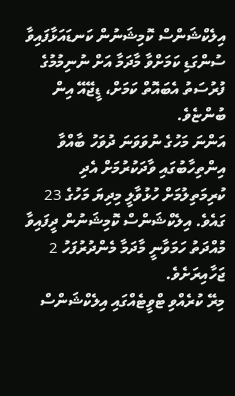އިލެކްޝަންސް ކޮމިޝަނުން ކަނޑައަޅާފައިވާ ސުންގަޑި ކަމަށްވާ މާދަމާ އަށް ނުނިމުމުގެ ފުރުސަތު އެބައޮތް ކަމަށް، ޑީޖޭއޭ އިން ބުންޏެވެ.
އަންނަ މަހުގެ ނުވަވަނަ ދުވަހު ބާއްވާ އިންތިހާބުގައި ވާދަކުރުމަށް އެދި ކުރިމަތިލުމަށް ހުޅުވާލީ މިދިޔަ މަހުގެ 23 ގައެވެ. އިލެކްޝަންސް ކޮމިޝަނުން ދީފައިވާ މުއްދަތު ހަމަވާނީ މާދަމާ މެންދުރުފަހު 2 ޖަހާއިރަށެވެ.
މިރޭ ކުރެއްވި ޓްވީޓެއްގައި އިލެކްޝަންސް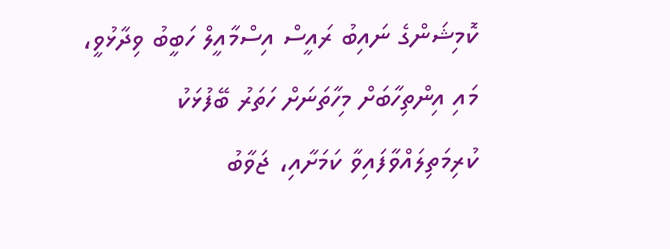ކޮމިޝަންގެ ނައިބު ރައީސް އިސްމާއީލް ހަބީބު ވިދާޅުވީ، މައި އިންތިހާބަށް މިހާތަނަށް ހަތަރު ބޭފުޅަކު ކުރިމަތިލައްވާފައިވާ ކަމަށާއި، ޖަވާބު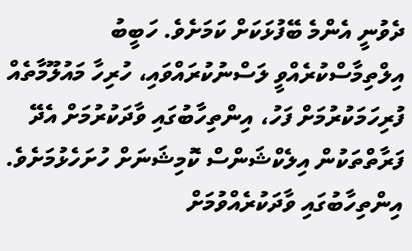ދެވުނީ އެންމެ ބޭފުޅަކަށް ކަމަށެވެ. ހަބީބު އިލްތިމާސްކުރެއްވީ ލަސްނުކުރައްވައި، ހުރިހާ މައުލޫމާތެއް ފުރިހަމަކުރުމަށް ފަހު، އިންތިހާބުގައި ވާދަކުރުމަށް އެދޭ ފަރާތްތަކުން އިލެކްޝަންސް ކޮމިޝަނަށް ހުށަހެޅުމަށެވެ.
އިންތިހާބުގައި ވާދަކުރެއްވުމަށް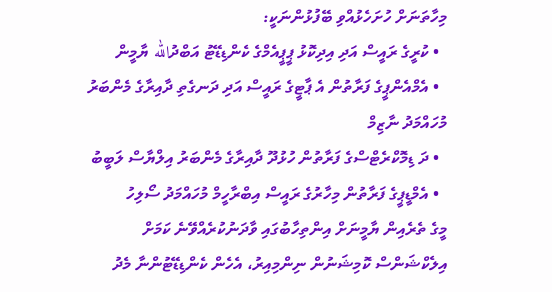މިހާތަނަށް ހުށަހެޅުއްވި ބޭފުޅުންނަކީ:
  • ކުރީގެ ރައީސް އަދި އިދިކޮޅު ޕީޕީއެމްގެ ކެންޑިޑޭޓު އަބްދުالله ޔާމީން
  • އެމްއެންޕީގެ ފަރާތުން އެ ޕާޓީގެ ރައީސް އަދި ދަނގެތި ދާއިރާގެ މެންބަރު މުހައްމަދު ނާޒިމް
  • ދަ ޑިމޮކްރެޓްސްގެ ފަރާތުން ހުޅުދޫ ދާއިރާގެ މެންބަރު އިލްޔާސް ލަބީބު
  • އެމްޑީޕީގެ ފަރާތުން މިހާރުގެ ރައީސް އިބްރާހީމް މުހައްމަދު ސޯލިހު
މީގެ ތެރެއިން ޔާމީނަށް އިންތިހާބުގައި ވާދަނުކުރެއްވޭނެ ކަމަށް އިލެކްޝަންސް ކޮމިޝަނުން ނިންމިއިރު، އެހެން ކެންޑިޑޭޓުންނާ މެދު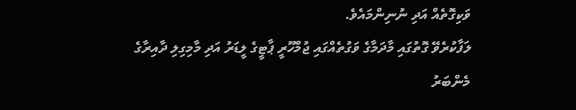ވަކިގޮތެއް އަދި ނުނިންމައެވެ.
ލަފާކުރެވޭ ގޮތުގައި މާދަމާގެ ވަގުތެއްގައި ޖުމްހޫރީ ޕާޓީގެ ލީޑަރު އަދި މާމިގިލި ދާއިރާގެ މެންބަރު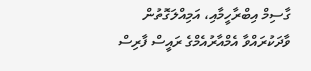ގާސިމް އިބްރާހީމާއި، އަމިއްލަގޮތުން ވާދަކުރައްވާ އެމްއާރުއެމްގެ ރައީސް ފާރިސް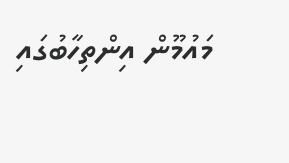މައުމޫން އިންތިހާބުގައި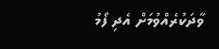ވާދަކުރެއްވުމަށް އެދި ފޯމު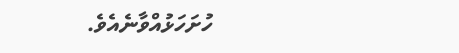ހުށަހަޅުއްވާނެއެވެ.